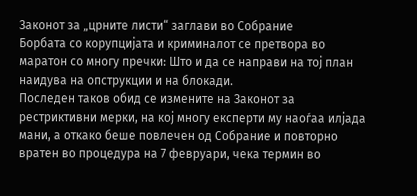Законот за „црните листи“ заглави во Собрание
Борбата со корупцијата и криминалот се претвора во маратон со многу пречки: Што и да се направи на тој план наидува на опструкции и на блокади.
Последен таков обид се измените на Законот за рестриктивни мерки, на кој многу експерти му наоѓаа илјада мани, а откако беше повлечен од Собрание и повторно вратен во процедура на 7 февруари, чека термин во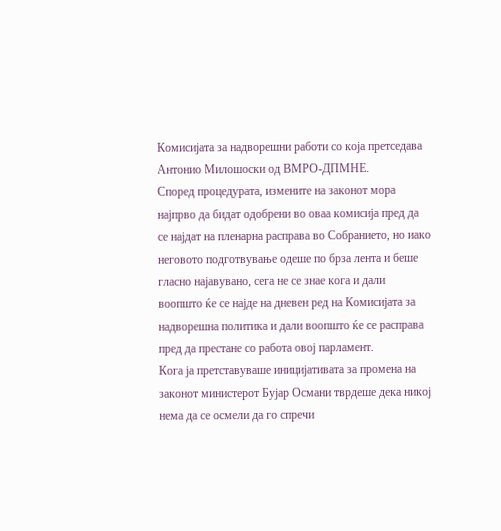Комисијата за надворешни работи со која претседава Антонио Милошоски од ВМРО-ДПМНЕ.
Според процедурата, измените на законот мора најпрво да бидат одобрени во оваа комисија пред да се најдат на пленарна расправа во Собранието, но иако неговото подготвување одеше по брза лента и беше гласно најавувано, сега не се знае кога и дали воопшто ќе се најде на дневен ред на Комисијата за надворешна политика и дали воопшто ќе се расправа пред да престане со работа овој парламент.
Кога ја претставуваше иницијативата за промена на законот министерот Бујар Османи тврдеше дека никој нема да се осмели да го спречи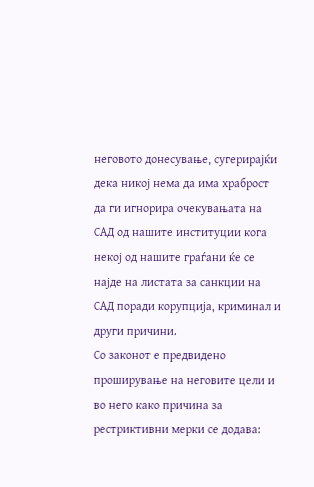неговото донесување, сугерирајќи дека никој нема да има храброст да ги игнорира очекувањата на САД од нашите институции кога некој од нашите граѓани ќе се најде на листата за санкции на САД поради корупција, криминал и други причини.
Со законот е предвидено проширување на неговите цели и во него како причина за рестриктивни мерки се додава: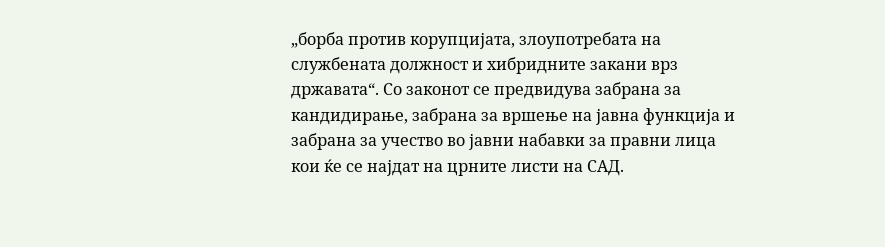„борба против корупцијата, злоупотребата на службената должност и хибридните закани врз државата“. Со законот се предвидува забрана за кандидирање, забрана за вршење на јавна функција и забрана за учество во јавни набавки за правни лица кои ќе се најдат на црните листи на САД.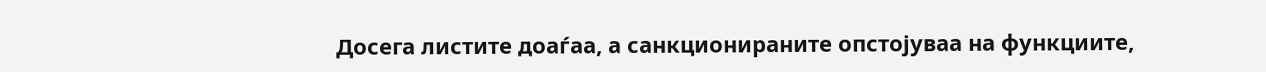Досега листите доаѓаа, а санкционираните опстојуваа на функциите,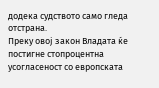додека судството само гледа отстрана.
Преку овој закон Владата ќе постигне стопроцентна усогласеност со европската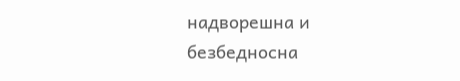надворешна и безбедносна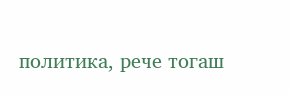политика, рече тогаш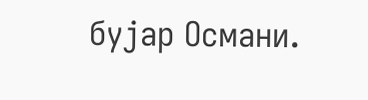бујар Османи.